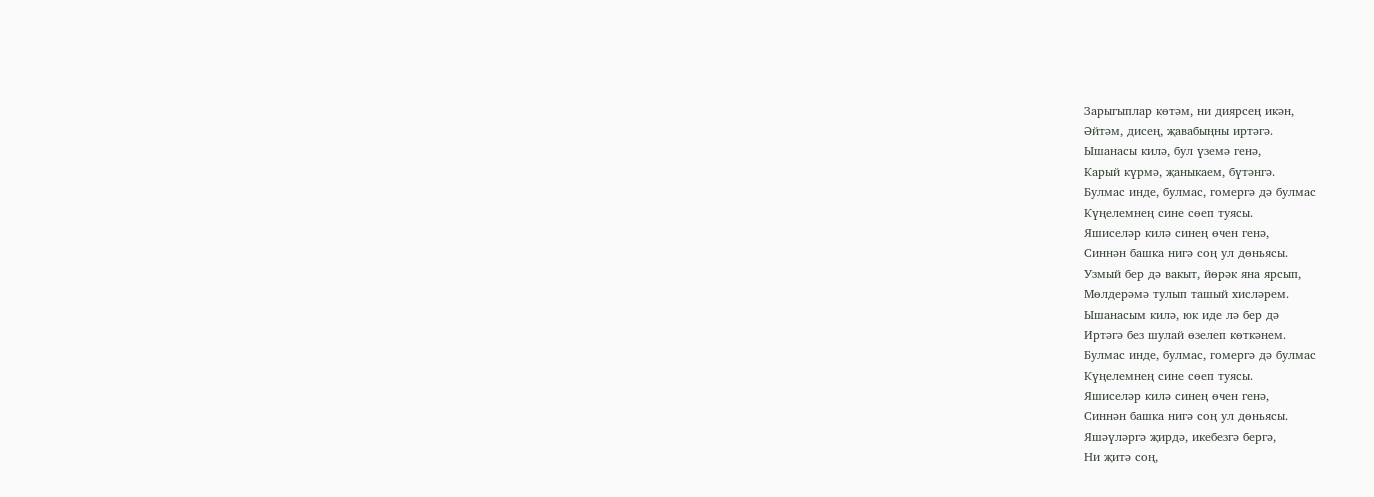Зарыгыплар көтәм, ни диярсең икән,
Әйтәм, дисең, җавабыңны иртәгә.
Ышанасы килә, бул үземә генә,
Карый күрмә, җаныкаем, бүтәнгә.
Булмас инде, булмас, гомергә дә булмас
Күңелемнең сине сөеп туясы.
Яшиселәр килә синең өчен генә,
Синнән башка нигә соң ул дөньясы.
Узмый бер дә вакыт, йөрәк яна ярсып,
Мөлдерәмә тулып ташый хисләрем.
Ышанасым килә, юк иде лә бер дә
Иртәгә без шулай өзелеп көткәнем.
Булмас инде, булмас, гомергә дә булмас
Күңелемнең сине сөеп туясы.
Яшиселәр килә синең өчен генә,
Синнән башка нигә соң ул дөньясы.
Яшәүләргә җирдә, икебезгә бергә,
Ни җитә соң,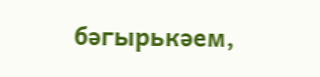бәгырькәем,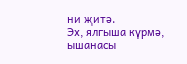ни җитә.
Эх, ялгыша күрмә, ышанасы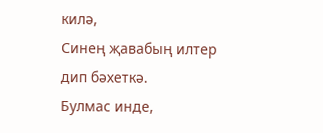килә,
Синең җавабың илтер дип бәхеткә.
Булмас инде,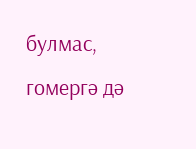булмас, гомергә дә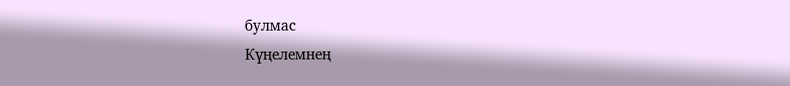булмас
Күңелемнең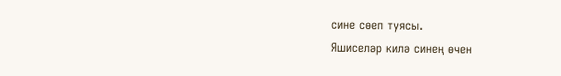сине сөеп туясы.
Яшиселәр килә синең өчен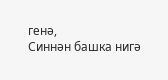генә,
Синнән башка нигә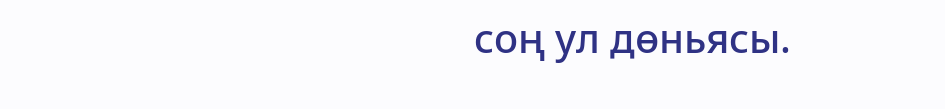соң ул дөньясы.